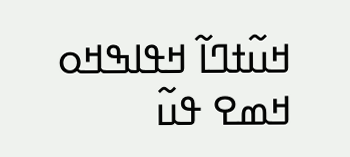ߞߎ߬ߙߣߊ߬ ߞߟߊߒߞߋ ߞߘߐ ߟߎ߬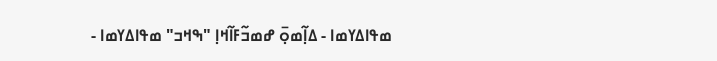ߘߟߊߡߌߘߊ - ߡߊ߲߬ߘߋ߲߫ ߝߘߏ߬ߓߊ߬ߞߊ߲ "ߒߞߏ" ߘߟߊߡߌߘߊ -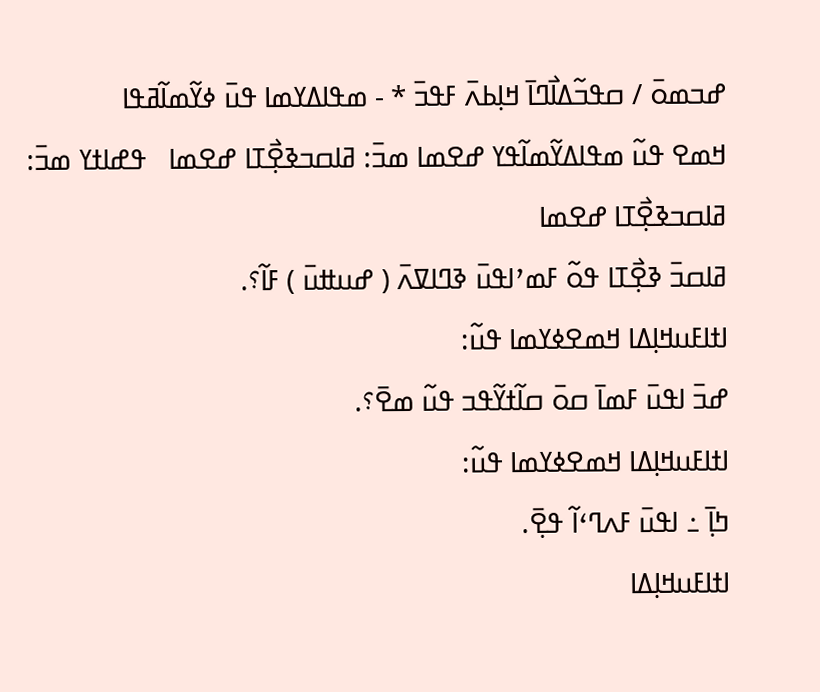ߝߏߘߋ߫ / ߛߟߏ߬ߡߊ߯ߣߊ߫ ߞߊ߲ߕߍ߫ ߓߟߏ߫ * - ߘߟߊߡߌߘߊ ߟߎ߫ ߦߌ߬ߘߊ߬ߥߟߊ
ߞߘߐ ߟߎ߬ ߘߟߊߡߌ߬ߘߊ߬ߟߌ ߝߐߘߊ ߘߏ߫: ߥߊߛߏߢߐ߲߯ߠߊ ߝߐߘߊ   ߟߝߊߙߌ ߘߏ߫:
ߥߊߛߏߢߐ߲߯ߠߊ ߝߐߘߊ
ߥߊߛߏ߫ ߢߐ߲߯ߠߊ ߟߋ߬ ߓߘߴߊߟߎ߫ ߢߣߊߜߍ߫ ( ߝߎߚߎ߫ ) ߓߊ߬؟.
ߊߙߊߓߎߞߊ߲ߡߊ ߞߘߐߦߌߘߊ ߟߎ߬:
ߝߏ߫ ߊߟߎ߫ ߓߘߊ߫ ߛߋ߫ ߛߊ߬ߙߌ߬ߟߏ ߟߎ߬ ߘߐ߫؟.
ߊߙߊߓߎߞߊ߲ߡߊ ߞߘߐߦߌߘߊ ߟߎ߬:
ߤߊ߲߫ ߸ ߊߟߎ߫ ߓߍߣߵߊ߬ ߟߐ߲߫.
ߊߙߊߓߎߞߊ߲ߡߊ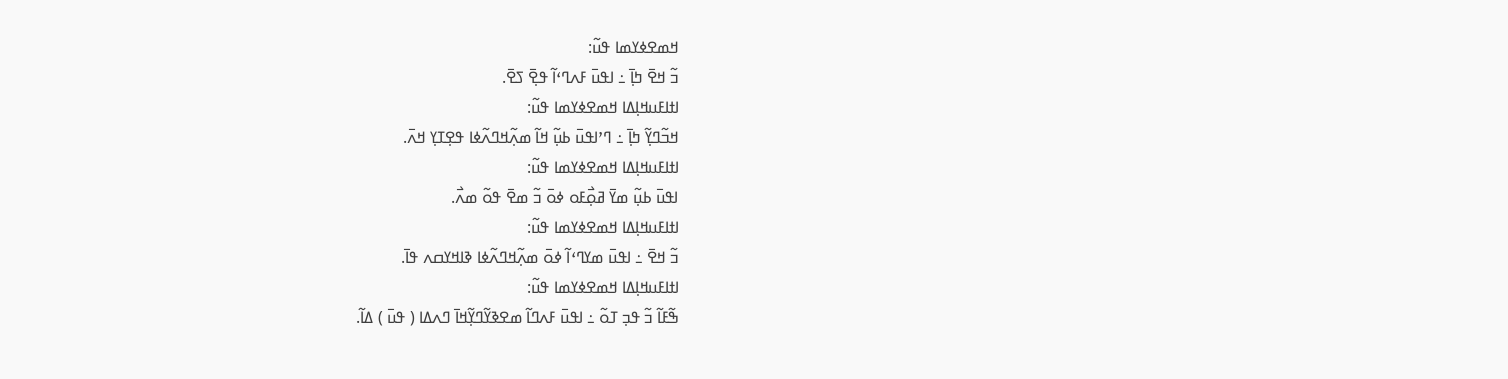ߞߘߐߦߌߘߊ ߟߎ߬:
ߏ߬ ߞߐ߫ ߤߊ߲߫ ߸ ߊߟߎ߫ ߓߍߣߵߊ߬ ߟߐ߲߫ ߖߐ߫.
ߊߙߊߓߎߞߊ߲ߡߊ ߞߘߐߦߌߘߊ ߟߎ߬:
ߞߏ߬ߣߌ߲߬ ߤߊ߲߫ ߸ ߣߴߊߟߎ߫ ߕߎ߲߬ ߞߊ߬ ߘߍ߲߬ߞߣߍ߬ߦߊ ߟߐ߲ߠߌ߲ ߞߍ߫.
ߊߙߊߓߎߞߊ߲ߡߊ ߞߘߐߦߌߘߊ ߟߎ߬:
ߊߟߎ߫ ߕߎ߲߬ ߘߌ߫ ߥߋ߲߯ߓߋ ߦߋ߫ ߏ߬ ߘߐ߫ ߟߋ߬ ߘߍ߯.
ߊߙߊߓߎߞߊ߲ߡߊ ߞߘߐߦߌߘߊ ߟߎ߬:
ߏ߬ ߞߐ߫ ߸ ߊߟߎ߫ ߘߌߣߵߊ߬ ߦߋ߫ ߘߍ߲߬ߞߣߍ߬ߦߊ ߢߊߞߌߛߍ ߟߊ߫.
ߊߙߊߓߎߞߊ߲ߡߊ ߞߘߐߦߌߘߊ ߟߎ߬:
ߒ߬ߓߊ߬ ߏ߬ ߟߏ߲ ߠߋ߬ ߸ ߊߟߎ߫ ߓߍߣߊ߬ ߘߐߢߌ߬ߣߌ߲߬ߞߊ߫ ߣߍߡߊ ( ߟߎ߫ ) ߡߊ߬.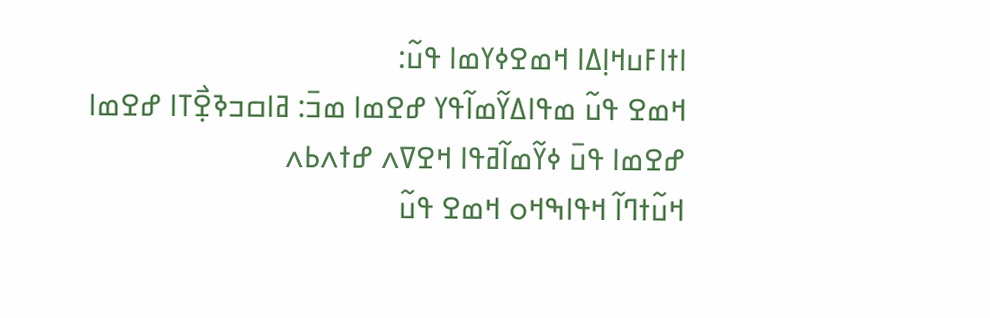ߊߙߊߓߎߞߊ߲ߡߊ ߞߘߐߦߌߘߊ ߟߎ߬:
ߞߘߐ ߟߎ߬ ߘߟߊߡߌ߬ߘߊ߬ߟߌ ߝߐߘߊ ߘߏ߫: ߥߊߛߏߢߐ߲߯ߠߊ ߝߐߘߊ
ߝߐߘߊ ߟߎ߫ ߦߌ߬ߘߊ߬ߥߟߊ ߞߐߜߍ ߝߙߍߕߍ
ߞߎ߬ߙߣߊ߬ ߞߟߊߒߞߋ ߞߘߐ ߟߎ߬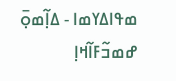ߘߟߊߡߌߘߊ - ߡߊ߲߬ߘߋ߲߫ ߝߘߏ߬ߓߊ߬ߞߊ߲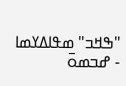"ߒߞߏ" ߘߟߊߡߌߘߊ - ߝߏߘߋ߫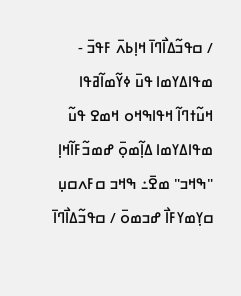/ ߛߟߏ߬ߡߊ߯ߣߊ߫ ߞߊ߲ߕߍ߫ ߓߟߏ߫ - ߘߟߊߡߌߘߊ ߟߎ߫ ߦߌ߬ߘߊ߬ߥߟߊ
ߞߎ߬ߙߣߊ߬ ߞߟߊߒߞߋ ߞߘߐ ߟߎ߬ ߘߟߊߡߌߘߊ ߡߊ߲߬ߘߋ߲߫ ߝߘߏ߬ߓߊ߬ߞߊ߲ "ߒߞߏ" ߘߐ߫߸ ߒߞߏ ߛߓߍߛߎ߲ ߛߌ߲ߘߌߓߊ߯ ߝߏߘߋ߫ / ߛߟߏ߬ߡߊ߯ߣߊ߫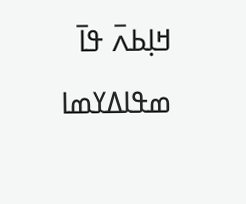ߞߊ߲ߕߍ߫ ߟߊ߫ ߘߟߊߡߌߘߊ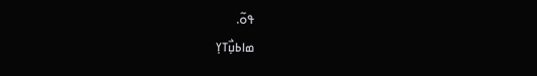ߟߋ߬.
ߘߊߕߎ߲߯ߠߌ߲